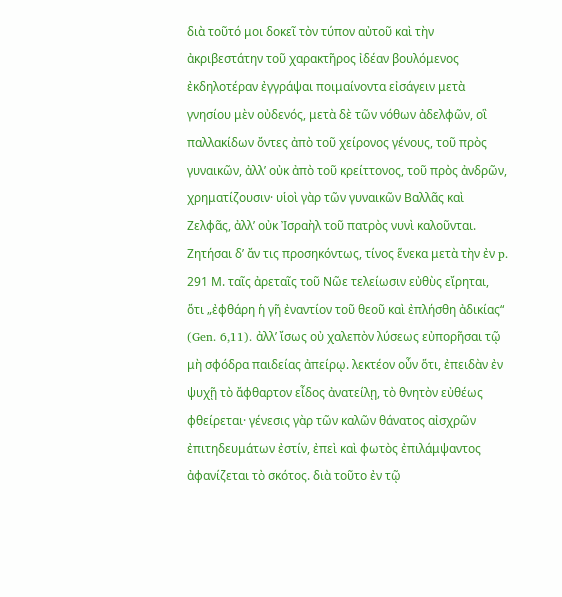διὰ τοῦτό μοι δοκεῖ τὸν τύπον αὐτοῦ καὶ τὴν ἀκριβεστάτην τοῦ χαρακτῆρος ἰδέαν βουλόμενος ἐκδηλοτέραν ἐγγράψαι ποιμαίνοντα εἰσάγειν μετὰ γνησίου μὲν οὐδενός, μετὰ δὲ τῶν νόθων ἀδελφῶν, οἳ παλλακίδων ὄντες ἀπὸ τοῦ χείρονος γένους, τοῦ πρὸς γυναικῶν, ἀλλ’ οὐκ ἀπὸ τοῦ κρείττονος, τοῦ πρὸς ἀνδρῶν, χρηματίζουσιν· υἱοὶ γὰρ τῶν γυναικῶν Βαλλᾶς καὶ Ζελφᾶς, ἀλλ’ οὐκ Ἰσραὴλ τοῦ πατρὸς νυνὶ καλοῦνται. Ζητήσαι δ’ ἄν τις προσηκόντως, τίνος ἕνεκα μετὰ τὴν ἐν p. 291 Μ. ταῖς ἀρεταῖς τοῦ Νῶε τελείωσιν εὐθὺς εἴρηται, ὅτι „ἐφθάρη ἡ γῆ ἐναντίον τοῦ θεοῦ καὶ ἐπλήσθη ἀδικίας“ (Gen. 6,11). ἀλλ’ ἴσως οὐ χαλεπὸν λύσεως εὐπορῆσαι τῷ μὴ σφόδρα παιδείας ἀπείρῳ. λεκτέον οὖν ὅτι, ἐπειδὰν ἐν ψυχῇ τὸ ἄφθαρτον εἶδος ἀνατείλῃ, τὸ θνητὸν εὐθέως φθείρεται· γένεσις γὰρ τῶν καλῶν θάνατος αἰσχρῶν ἐπιτηδευμάτων ἐστίν, ἐπεὶ καὶ φωτὸς ἐπιλάμψαντος ἀφανίζεται τὸ σκότος. διὰ τοῦτο ἐν τῷ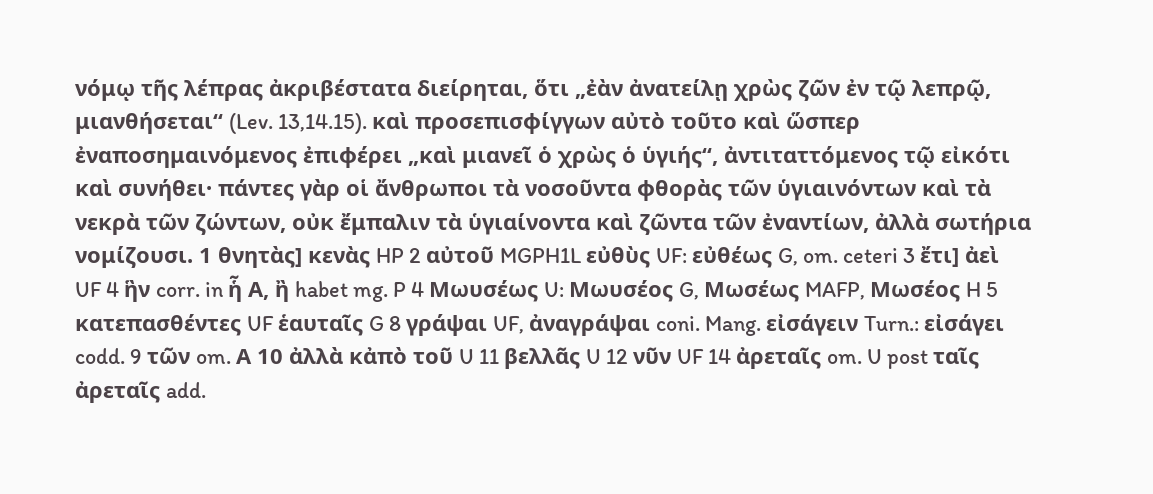νόμῳ τῆς λέπρας ἀκριβέστατα διείρηται, ὅτι „ἐὰν ἀνατείλῃ χρὼς ζῶν ἐν τῷ λεπρῷ, μιανθήσεται“ (Lev. 13,14.15). καὶ προσεπισφίγγων αὐτὸ τοῦτο καὶ ὥσπερ ἐναποσημαινόμενος ἐπιφέρει „καὶ μιανεῖ ὁ χρὼς ὁ ὑγιής“, ἀντιταττόμενος τῷ εἰκότι καὶ συνήθει· πάντες γὰρ οἱ ἄνθρωποι τὰ νοσοῦντα φθορὰς τῶν ὑγιαινόντων καὶ τὰ νεκρὰ τῶν ζώντων, οὐκ ἔμπαλιν τὰ ὑγιαίνοντα καὶ ζῶντα τῶν ἐναντίων, ἀλλὰ σωτήρια νομίζουσι. 1 θνητὰς] κενὰς HP 2 αὐτοῦ MGPH1L εὐθὺς UF: εὐθέως G, om. ceteri 3 ἔτι] ἀεὶ UF 4 ἣν corr. in ἧ Α, ἢ habet mg. P 4 Μωυσέως U: Μωυσέος G, Μωσέως MAFP, Μωσέος H 5 κατεπασθέντες UF ἑαυταῖς G 8 γράψαι UF, ἀναγράψαι coni. Mang. εἰσάγειν Turn.: εἰσάγει codd. 9 τῶν om. Α 10 ἀλλὰ κἀπὸ τοῦ U 11 βελλᾶς U 12 νῦν UF 14 ἀρεταῖς om. U post ταῖς ἀρεταῖς add.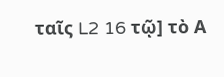ταῖς L2 16 τῷ] τὸ Α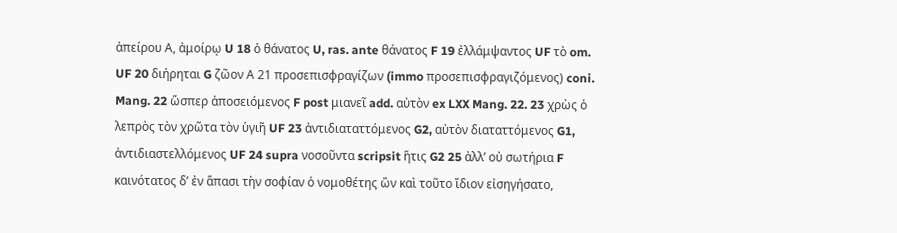ἀπείρου Α, ἀμοίρῳ U 18 ὁ θάνατος U, ras. ante θάνατος F 19 ἐλλάμψαντος UF τὸ om. UF 20 διήρηται G ζῶον Α 21 προσεπισφραγίζων (immo προσεπισφραγιζόμενος) coni. Mang. 22 ὥσπερ ἀποσειόμενος F post μιανεῖ add. αὐτὸν ex LXX Mang. 22. 23 χρὼς ὁ λεπρὸς τὸν χρῶτα τὸν ὑγιῆ UF 23 ἀντιδιαταττόμενος G2, αὐτὸν διαταττόμενος G1, ἀντιδιαστελλόμενος UF 24 supra νοσοῦντα scripsit ἥτις G2 25 ἀλλ’ οὐ σωτήρια F καινότατος δ’ ἐν ἅπασι τὴν σοφίαν ὁ νομοθέτης ὢν καὶ τοῦτο ἴδιον εἰσηγήσατο,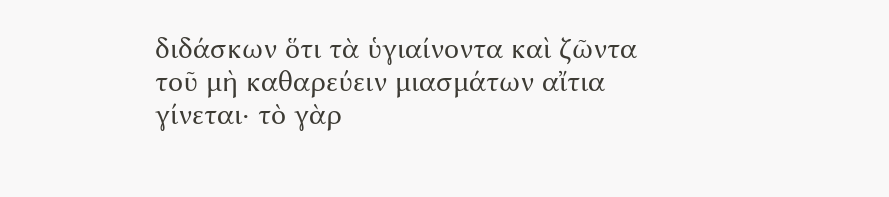διδάσκων ὅτι τὰ ὑγιαίνοντα καὶ ζῶντα τοῦ μὴ καθαρεύειν μιασμάτων αἴτια γίνεται· τὸ γὰρ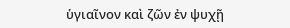ὑγιαῖνον καὶ ζῶν ἐν ψυχῇ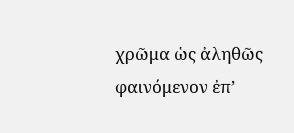χρῶμα ὡς ἀληθῶς φαινόμενον ἐπ’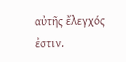αὐτῆς ἔλεγχός ἐστιν.